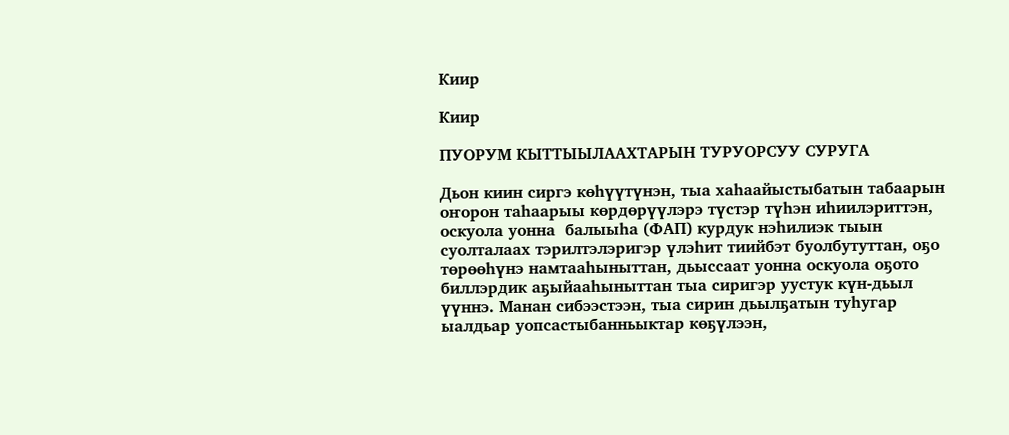Киир

Киир

ПУОРУМ КЫТТЫЫЛААХТАРЫН ТУРУОРСУУ СУРУГА

Дьон киин сиргэ көһүүтүнэн, тыа хаһаайыстыбатын табаарын оҥорон таһаарыы көрдөрүүлэрэ түстэр түһэн иһиилэриттэн, оскуола уонна  балыыһа (ФАП) курдук нэһилиэк тыын суолталаах тэрилтэлэригэр үлэһит тиийбэт буолбутуттан, оҕо төрөөһүнэ намтааһыныттан, дьыссаат уонна оскуола оҕото биллэрдик аҕыйааһыныттан тыа сиригэр уустук күн-дьыл үүннэ. Манан сибээстээн, тыа сирин дьылҕатын туһугар ыалдьар уопсастыбанньыктар көҕүлээн,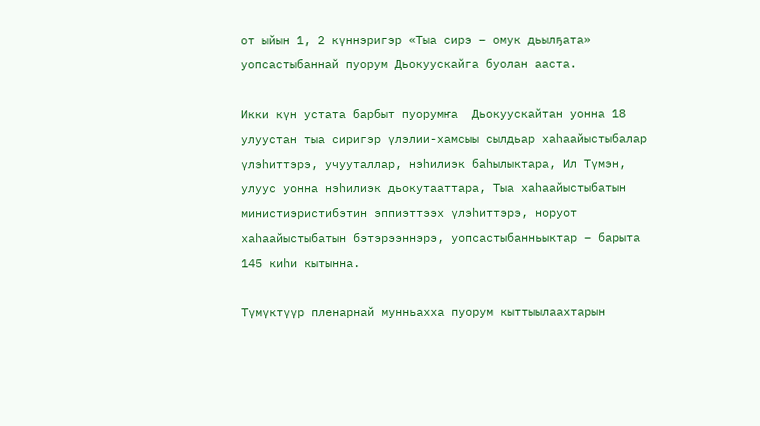от ыйын 1, 2 күннэригэр «Тыа сирэ – омук дьылҕата» уопсастыбаннай пуорум Дьокуускайга буолан ааста.

Икки күн устата барбыт пуорумҥа  Дьокуускайтан уонна 18 улуустан тыа сиригэр үлэлии-хамсыы сылдьар хаһаайыстыбалар үлэһиттэрэ, учууталлар, нэһилиэк баһылыктара, Ил Түмэн, улуус уонна нэһилиэк дьокутааттара, Тыа хаһаайыстыбатын министиэристибэтин эппиэттээх үлэһиттэрэ, норуот хаһаайыстыбатын бэтэрээннэрэ, уопсастыбанньыктар – барыта 145 киһи кытынна.

Түмүктүүр пленарнай мунньахха пуорум кыттыылаахтарын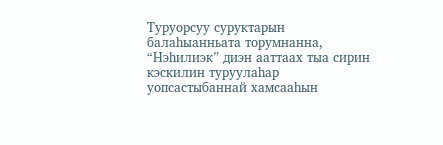Туруорсуу суруктарын балаһыанньата торумнанна, “Нэһилиэк” диэн ааттаах тыа сирин кэскилин туруулаһар уопсастыбаннай хамсааһын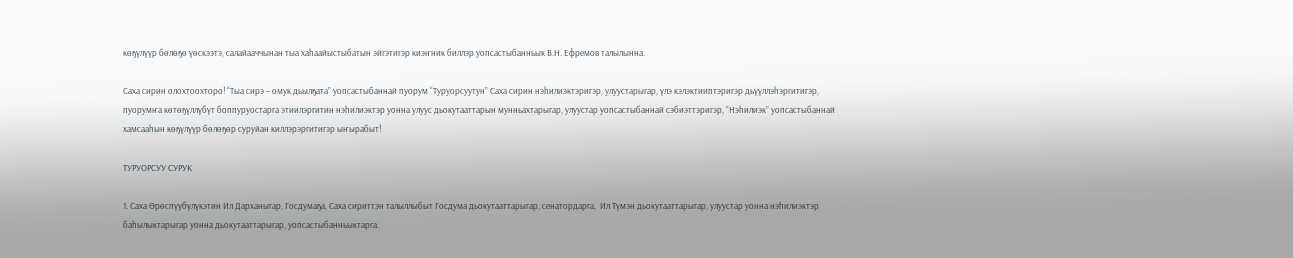көҕүлүүр бөлөҕө үөскээтэ, салайааччынан тыа хаһаайыстыбатын эйгэтигэр киэҥник биллэр уопсастыбанньык В.Н. Ефремов талылынна.

Саха сирин олохтоохторо! “Тыа сирэ – омук дьылҕата” уопсастыбаннай пуорум “Туруорсуутун” Саха сирин нэһилиэктэригэр, улуустарыгар, үлэ кэлэктииптэригэр дьүүллэһэргитигэр, пуорумҥа көтөҕүллүбүт боппуруостарга этиилэргитин нэһилиэктэр уонна улуус дьокутааттарын мунньахтарыгар, улуустар уопсастыбаннай сэбиэттэригэр, “Нэһилиэк” уопсастыбаннай хамсааһын көҕүлүүр бөлөҕөр суруйан киллэрэргитигэр ыҥырабыт!

ТУРУОРСУУ СУРУК

1. Саха Өрөспүүбүлүкэтин Ил Дарханыгар, Госдумаҕа, Саха сириттэн талыллыбыт Госдума дьокутааттарыгар, сенатордарга,  Ил Түмэн дьокутааттарыгар, улуустар уонна нэһилиэктэр баһылыктарыгар уонна дьокутааттарыгар, уопсастыбанньыктарга.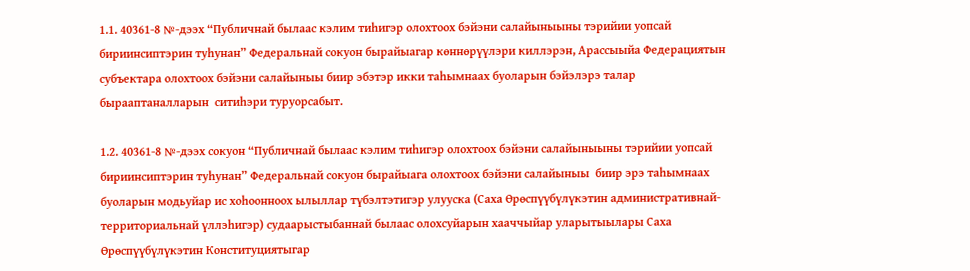1.1. 40361-8 №-дээх “Публичнай былаас кэлим тиһигэр олохтоох бэйэни салайыныыны тэрийии уопсай бириинсиптэрин туһунан” Федеральнай сокуон бырайыагар көннөрүүлэри киллэрэн, Арассыыйа Федерациятын субъектара олохтоох бэйэни салайыныы биир эбэтэр икки таһымнаах буоларын бэйэлэрэ талар бырааптаналларын  ситиһэри туруорсабыт.

1.2. 40361-8 №-дээх сокуон “Публичнай былаас кэлим тиһигэр олохтоох бэйэни салайыныыны тэрийии уопсай бириинсиптэрин туһунан” Федеральнай сокуон бырайыага олохтоох бэйэни салайыныы  биир эрэ таһымнаах буоларын модьуйар ис хоһоонноох ылыллар түбэлтэтигэр улууска (Саха Өрөспүүбүлүкэтин административнай-территориальнай үллэһигэр) судаарыстыбаннай былаас олохсуйарын хааччыйар уларытыылары Саха Өрөспүүбүлүкэтин Конституциятыгар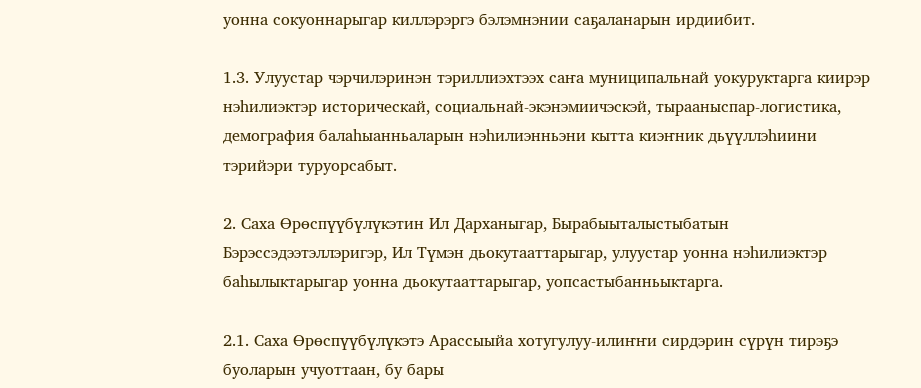уонна сокуоннарыгар киллэрэргэ бэлэмнэнии саҕаланарын ирдиибит.

1.3. Улуустар чэрчилэринэн тэриллиэхтээх саҥа муниципальнай уокуруктарга киирэр нэһилиэктэр историческай, социальнай-экэнэмиичэскэй, тырааныспар-логистика, демография балаһыанньаларын нэһилиэнньэни кытта киэҥник дьүүллэһиини тэрийэри туруорсабыт.

2. Саха Өрөспүүбүлүкэтин Ил Дарханыгар, Бырабыыталыстыбатын Бэрэссэдээтэллэригэр, Ил Түмэн дьокутааттарыгар, улуустар уонна нэһилиэктэр баһылыктарыгар уонна дьокутааттарыгар, уопсастыбанньыктарга.

2.1. Саха Өрөспүүбүлүкэтэ Арассыыйа хотугулуу-илиҥҥи сирдэрин сүрүн тирэҕэ буоларын учуоттаан, бу бары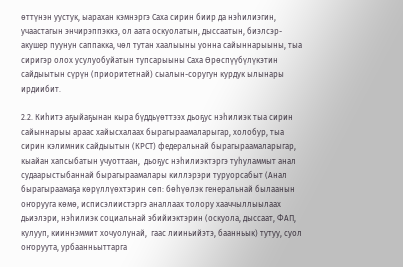өттүнэн уустук, ыарахан кэмнэргэ Саха сирин биир да нэһилиэгин, учаастагын энчирэппэккэ, ол аата оскуолатын, дыссаатын, биэлсэр-акушер пуунун саппакка, чөл тутан хаалыыны уонна сайыннарыыны, тыа сиригэр олох усулуобуйатын тупсарыыны Саха Өрөспүүбүлүкэтин сайдыытын сүрүн (приоритетнай) сыалын-соругун курдук ылынары ирдиибит.

2.2. Киһитэ аҕыйаҕынан кыра бүддьүөттээх дьоҕус нэһилиэк тыа сирин сайыннарыы араас хайысхалаах бырагыраамаларыгар, холобур, тыа сирин кэлимник сайдыытын (КРСТ) федеральнай бырагыраамаларыгар, кыайан хапсыбатын учуоттаан,  дьоҕус нэһилиэктэргэ туһуламмыт анал судаарыстыбаннай бырагыраамалары киллэрэри туруорсабыт (Анал бырагыраамаҕа көрүллүөхтэрин сөп: бөһүөлэк генеральнай былаанын оҥорууга көмө, исписэлиистэргэ аналлаах толору хааччыллыылаах дьиэлэри, нэһилиэк социальнай эбийиэктэрин (оскуола, дыссаат, ФАП, кулууп, кииннэммит хочуолунай,  гаас лииньийэтэ, баанньык) тутуу, суол оҥоруута, урбаанньыттарга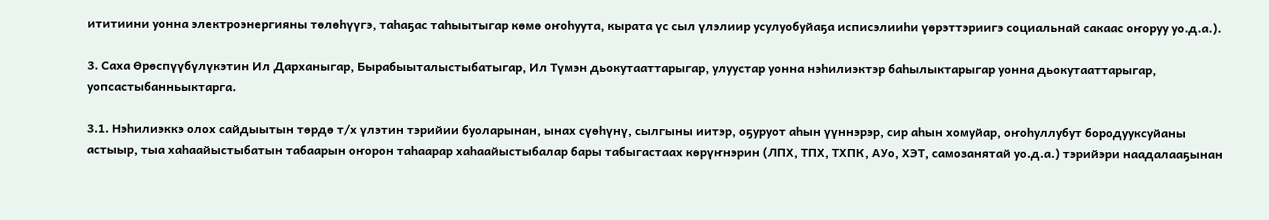ититиини уонна электроэнергияны төлөһүүгэ, таһаҕас таһыытыгар көмө оҥоһуута, кырата үс сыл үлэлиир усулуобуйаҕа исписэлииһи үөрэттэриигэ социальнай сакаас оҥоруу уо.д.а.).

3. Саха Өрөспүүбүлүкэтин Ил Дарханыгар, Бырабыыталыстыбатыгар, Ил Түмэн дьокутааттарыгар, улуустар уонна нэһилиэктэр баһылыктарыгар уонна дьокутааттарыгар, уопсастыбанньыктарга.

3.1. Нэһилиэккэ олох сайдыытын төрдө т/х үлэтин тэрийии буоларынан, ынах сүөһүнү, сылгыны иитэр, оҕуруот аһын үүннэрэр, сир аһын хомуйар, оҥоһуллубут бородууксуйаны  астыыр, тыа хаһаайыстыбатын табаарын оҥорон таһаарар хаһаайыстыбалар бары табыгастаах көрүҥнэрин (ЛПХ, ТПХ, ТХПК, АУо, ХЭТ, самозанятай уо.д.а.) тэрийэри наадалааҕынан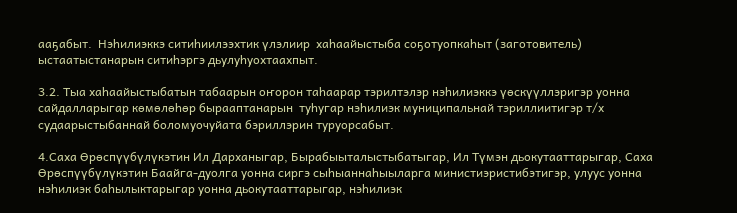ааҕабыт.  Нэһилиэккэ ситиһиилээхтик үлэлиир  хаһаайыстыба соҕотуопкаһыт (заготовитель) ыстаатыстанарын ситиһэргэ дьулуһуохтаахпыт.

3.2. Тыа хаһаайыстыбатын табаарын оҥорон таһаарар тэрилтэлэр нэһилиэккэ үөскүүллэригэр уонна сайдалларыгар көмөлөһөр бырааптанарын  туһугар нэһилиэк муниципальнай тэриллиитигэр т/х судаарыстыбаннай боломуочуйата бэриллэрин туруорсабыт.

4.Саха Өрөспүүбүлүкэтин Ил Дарханыгар, Бырабыыталыстыбатыгар, Ил Түмэн дьокутааттарыгар, Саха Өрөспүүбүлүкэтин Баайга-дуолга уонна сиргэ сыһыаннаһыыларга министиэристибэтигэр, улуус уонна нэһилиэк баһылыктарыгар уонна дьокутааттарыгар, нэһилиэк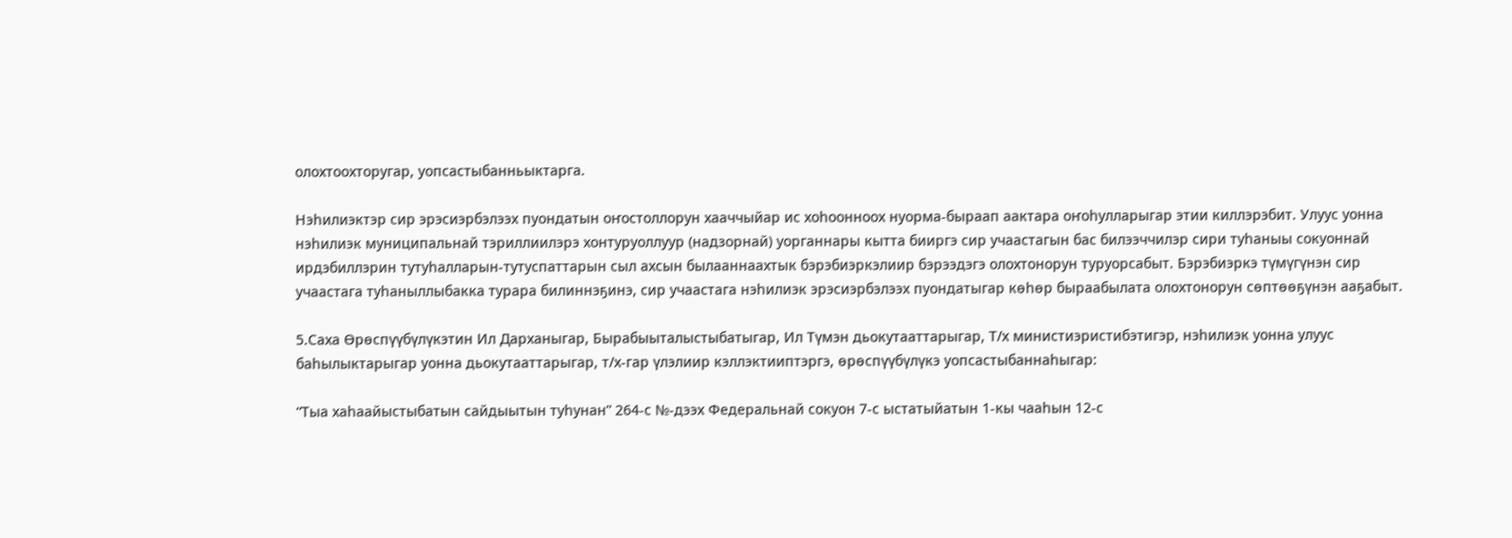олохтоохторугар, уопсастыбанньыктарга.

Нэһилиэктэр сир эрэсиэрбэлээх пуондатын оҥостоллорун хааччыйар ис хоһоонноох нуорма-быраап аактара оҥоһулларыгар этии киллэрэбит. Улуус уонна нэһилиэк муниципальнай тэриллиилэрэ хонтуруоллуур (надзорнай) уорганнары кытта бииргэ сир учаастагын бас билээччилэр сири туһаныы сокуоннай ирдэбиллэрин тутуһалларын-тутуспаттарын сыл ахсын былааннаахтык бэрэбиэркэлиир бэрээдэгэ олохтонорун туруорсабыт. Бэрэбиэркэ түмүгүнэн сир учаастага туһаныллыбакка турара билиннэҕинэ, сир учаастага нэһилиэк эрэсиэрбэлээх пуондатыгар көһөр быраабылата олохтонорун сөптөөҕүнэн ааҕабыт.

5.Саха Өрөспүүбүлүкэтин Ил Дарханыгар, Бырабыыталыстыбатыгар, Ил Түмэн дьокутааттарыгар, Т/х министиэристибэтигэр, нэһилиэк уонна улуус баһылыктарыгар уонна дьокутааттарыгар, т/х-гар үлэлиир кэллэктииптэргэ, өрөспүүбүлүкэ уопсастыбаннаһыгар:

“Тыа хаһаайыстыбатын сайдыытын туһунан” 264-с №-дээх Федеральнай сокуон 7-с ыстатыйатын 1-кы чааһын 12-с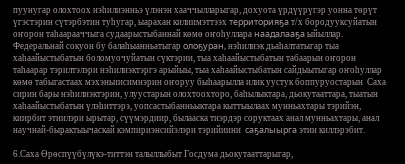пуунугар олохтоох нэһилиэнньэ үлэнэн хааччылларыгар, дохуота үрдүүрүгэр уонна төрүт үгэстэрин сүтэрбэтин туһугар, ыарахан килиимэттээх территорияҕа т/х бородууксуйатын оҥорон таһаарааччыга судаарыстыбаннай көмө оҥоһуллара наадалааҕа ыйыллар. Федеральнай сокуон бу балаһыанньатыгар олоҕуран, нэһилиэк дьаһалтатыгар тыа хаһаайыстыбатын боломуочуйатын сүктэрии, тыа хаһаайыстыбатын табаарын оҥорон таһаарар тэрилтэлэри нэһилиэктэргэ арыйыы, тыа хаһаайыстыбатын сайдыытыгар оҥоһуллар көмө табыгастаах мэхэньиисимнэрин оҥоруу быһаарылла илик уустук боппуруостарын  Саха сирин бары нэһилиэктэрин, улуустарын олохтоохторо, баһылыктара, дьокутааттара, тыатын хаһаайыстыбатын үлэһиттэрэ, уопсастыбанньыктара кыттыылаах мунньахтары тэрийэн,  киирбит этиилэри ырытар, сүүмэрдиир, былааска тиэрдэр соруктаах анал мунньахтары, анал научнай-бырактыычаскай кэмпириэнсийэлэри тэрийиини  саҕалыырга этии киллэрэбит.

6.Саха Өрөспүүбүлүкэ-титтэн талыллыбыт Госдума дьокутааттарыгар,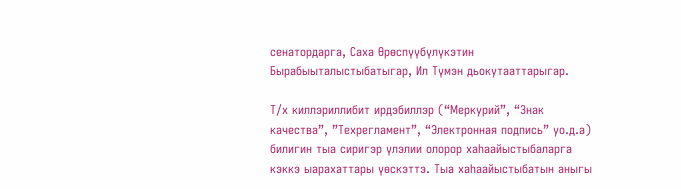сенатордарга, Саха Өрөспүүбүлүкэтин Бырабыыталыстыбатыгар, Ил Түмэн дьокутааттарыгар.

Т/х киллэриллибит ирдэбиллэр (“Меркурий”, “Знак качества”, ”Техрегламент”, “Электронная подпись” уо.д.а) билигин тыа сиригэр үлэлии олорор хаһаайыстыбаларга кэккэ ыарахаттары үөскэттэ. Тыа хаһаайыстыбатын аныгы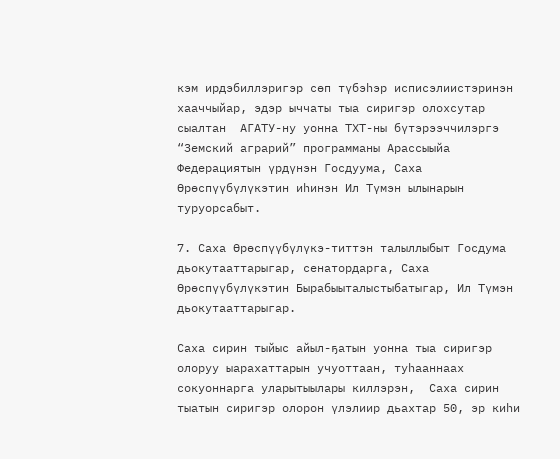кэм ирдэбиллэригэр сөп түбэһэр исписэлиистэринэн хааччыйар, эдэр ыччаты тыа сиригэр олохсутар сыалтан  АГАТУ-ну уонна ТХТ-ны бүтэрээччилэргэ “Земский аграрий” программаны Арассыыйа Федерациятын үрдүнэн Госдуума, Саха Өрөспүүбүлүкэтин иһинэн Ил Түмэн ылынарын туруорсабыт.

7. Саха Өрөспүүбүлүкэ-титтэн талыллыбыт Госдума дьокутааттарыгар, сенатордарга, Саха Өрөспүүбүлүкэтин Бырабыыталыстыбатыгар, Ил Түмэн дьокутааттарыгар.

Саха сирин тыйыс айыл-ҕатын уонна тыа сиригэр олоруу ыарахаттарын учуоттаан, туһааннаах сокуоннарга уларытыылары киллэрэн,  Саха сирин тыатын сиригэр олорон үлэлиир дьахтар 50, эр киһи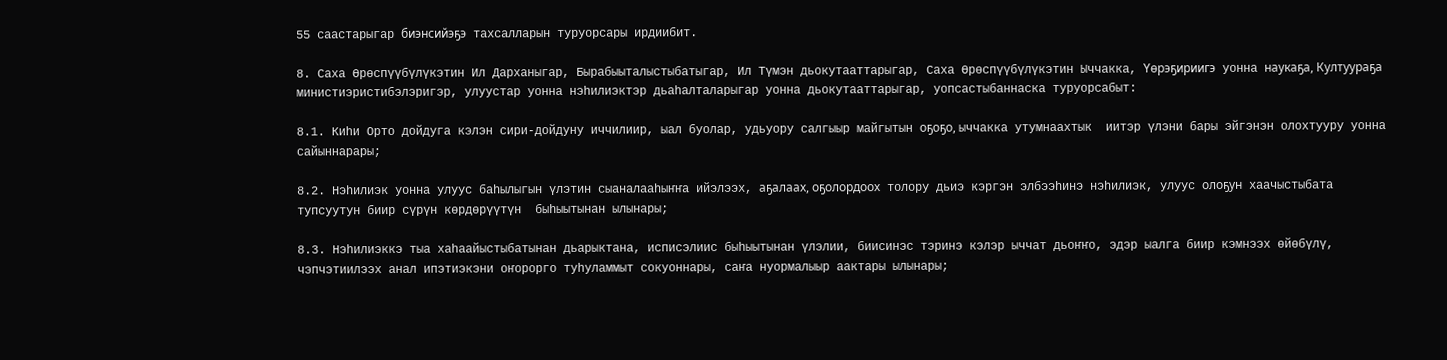55 саастарыгар биэнсийэҕэ тахсалларын туруорсары ирдиибит.

8. Саха Өрөспүүбүлүкэтин Ил Дарханыгар, Бырабыыталыстыбатыгар, Ил Түмэн дьокутааттарыгар, Саха Өрөспүүбүлүкэтин Ыччакка, Үөрэҕириигэ уонна наукаҕа, Култуураҕа министиэристибэлэригэр, улуустар уонна нэһилиэктэр дьаһалталарыгар уонна дьокутааттарыгар, уопсастыбаннаска туруорсабыт:

8.1. Киһи Орто дойдуга кэлэн сири-дойдуну иччилиир, ыал буолар, удьуору салгыыр майгытын оҕоҕо, ыччакка утумнаахтык  иитэр үлэни бары эйгэнэн олохтууру уонна сайыннарары;

8.2. Нэһилиэк уонна улуус баһылыгын үлэтин сыаналааһыҥҥа ийэлээх, аҕалаах, оҕолордоох толору дьиэ кэргэн элбээһинэ нэһилиэк, улуус олоҕун хаачыстыбата тупсуутун биир сүрүн көрдөрүүтүн  быһыытынан ылынары;

8.3. Нэһилиэккэ тыа хаһаайыстыбатынан дьарыктана, исписэлиис быһыытынан үлэлии, биисинэс тэринэ кэлэр ыччат дьоҥҥо, эдэр ыалга биир кэмнээх өйөбүлү, чэпчэтиилээх анал ипэтиэкэни оҥорорго туһуламмыт сокуоннары, саҥа нуормалыыр аактары ылынары;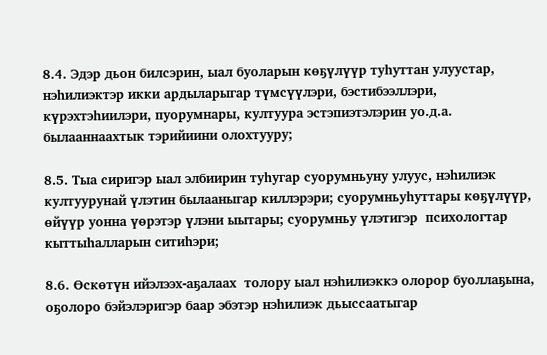8.4. Эдэр дьон билсэрин, ыал буоларын көҕүлүүр туһуттан улуустар, нэһилиэктэр икки ардыларыгар түмсүүлэри, бэстибээллэри, күрэхтэһиилэри, пуорумнары, култуура эстэпиэтэлэрин уо.д.а. былааннаахтык тэрийиини олохтууру;

8.5. Тыа сиригэр ыал элбиирин туһугар суорумньуну улуус, нэһилиэк култуурунай үлэтин былааныгар киллэрэри; суорумньуһуттары көҕүлүүр, өйүүр уонна үөрэтэр үлэни ыытары; суорумньу үлэтигэр  психологтар кыттыһалларын ситиһэри;

8.6. Өскөтүн ийэлээх-аҕалаах  толору ыал нэһилиэккэ олорор буоллаҕына, оҕолоро бэйэлэригэр баар эбэтэр нэһилиэк дьыссаатыгар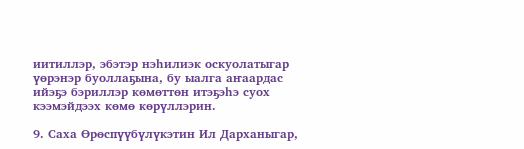иитиллэр, эбэтэр нэһилиэк оскуолатыгар үөрэнэр буоллаҕына, бу ыалга аҥаардас ийэҕэ бэриллэр көмөттөн итэҕэһэ суох кээмэйдээх көмө көрүллэрин.

9. Саха Өрөспүүбүлүкэтин Ил Дарханыгар,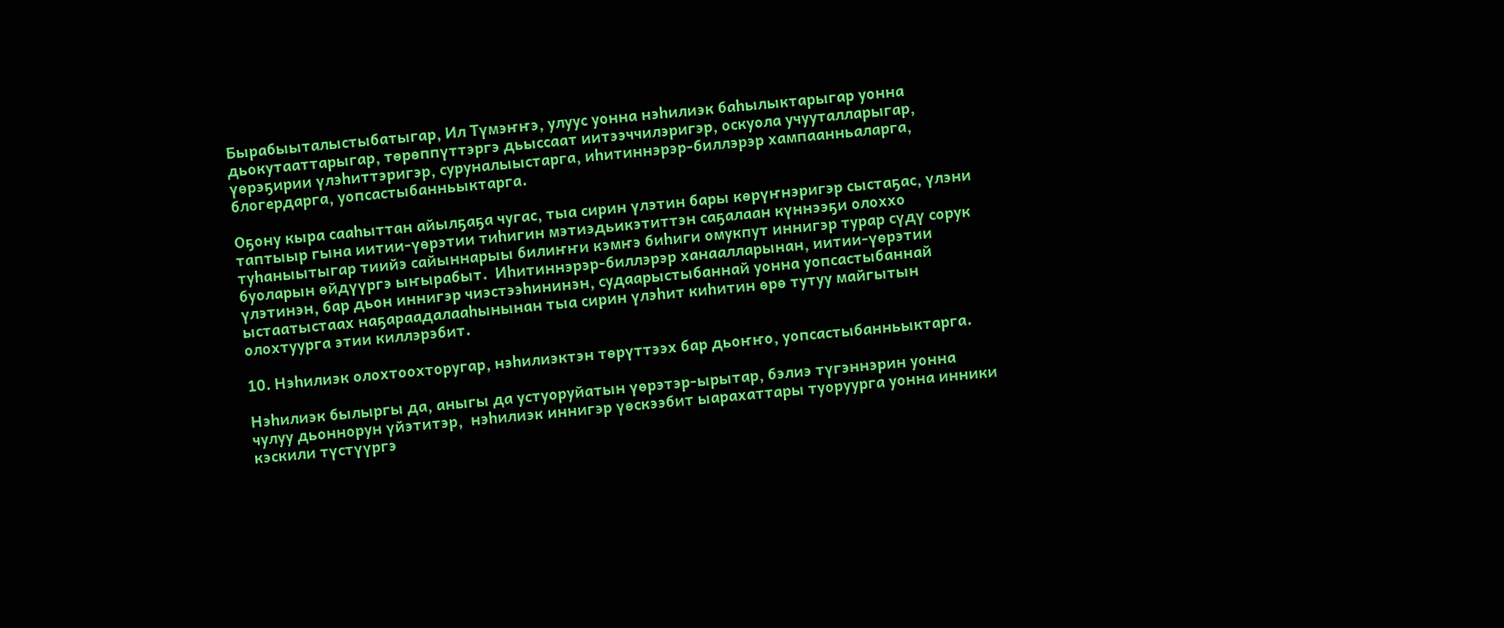Бырабыыталыстыбатыгар, Ил Түмэҥҥэ, улуус уонна нэһилиэк баһылыктарыгар уонна дьокутааттарыгар, төрөппүттэргэ дьыссаат иитээччилэригэр, оскуола учууталларыгар, үөрэҕирии үлэһиттэригэр, суруналыыстарга, иһитиннэрэр-биллэрэр хампаанньаларга, блогердарга, уопсастыбанньыктарга.

Оҕону кыра сааһыттан айылҕаҕа чугас, тыа сирин үлэтин бары көрүҥнэригэр сыстаҕас, үлэни таптыыр гына иитии-үөрэтии тиһигин мэтиэдьикэтиттэн саҕалаан күннээҕи олоххо туһаныытыгар тиийэ сайыннарыы билиҥҥи кэмҥэ биһиги омукпут иннигэр турар сүдү сорук буоларын өйдүүргэ ыҥырабыт.  Иһитиннэрэр-биллэрэр ханаалларынан, иитии-үөрэтии үлэтинэн, бар дьон иннигэр чиэстээһининэн, судаарыстыбаннай уонна уопсастыбаннай ыстаатыстаах наҕараадалааһынынан тыа сирин үлэһит киһитин өрө тутуу майгытын олохтуурга этии киллэрэбит.

10. Нэһилиэк олохтоохторугар, нэһилиэктэн төрүттээх бар дьоҥҥо, уопсастыбанньыктарга.

Нэһилиэк былыргы да, аныгы да устуоруйатын үөрэтэр-ырытар, бэлиэ түгэннэрин уонна чулуу дьоннорун үйэтитэр,  нэһилиэк иннигэр үөскээбит ыарахаттары туоруурга уонна инники кэскили түстүүргэ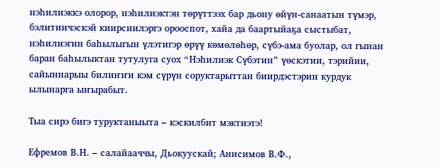нэһилиэккэ олорор, нэһилиэктэн төрүттээх бар дьону өйүн-санаатын түмэр, бэлитиичэскэй киирсиилэргэ орооспот, хайа да баартыйаҕа сыстыбат, нэһилиэгин баһылыгын үлэтигэр өрүү көмөлөһөр, сүбэ-ама буолар, ол гынан баран баһылыктан тутулуга суох “Нэһилиэк Сүбэтин” үөскэтии, тэрийии, сайыннарыы билиҥҥи кэм сүрүн соруктарыттан биирдэстэрин курдук ылынарга ыҥырабыт.

Тыа сирэ бигэ туруктаныыта – кэскилбит мэктиэтэ!

Ефремов В.Н. – салайааччы, Дьокуускай; Анисимов В.Ф.,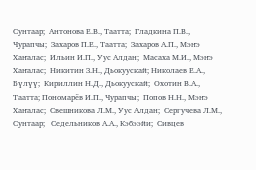Сунтаар;  Антонова Е.В., Таатта;  Гладкина П.В., Чурапчы;  Захаров П.Е., Таатта;  Захаров А.П., Мэҥэ Хаҥалас;  Ильин И.П., Уус Алдан;  Масаха М.И., Мэҥэ Хаҥалас;  Никитин З.Н., Дьокуускай; Николаев Е.А., Бүлүү;  Кириллин Н.Д., Дьокуускай;  Охотин В.А., Таатта; Пономарёв И.П., Чурапчы;  Попов Н.Н., Мэҥэ Хаҥалас;  Свешникова Л.М., Уус Алдан;  Сергучева Л.М., Сунтаар;   Седельников А.А., Кэбээйи;  Сивцев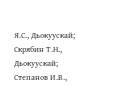Я.С., Дьокуускай;  Скрябин Т.Н., Дьокуускай; Степанов И.В.,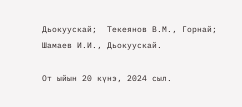Дьокуускай;  Текеянов В.М., Горнай;  Шамаев И.И., Дьокуускай.

От ыйын 20 күнэ, 2024 сыл.